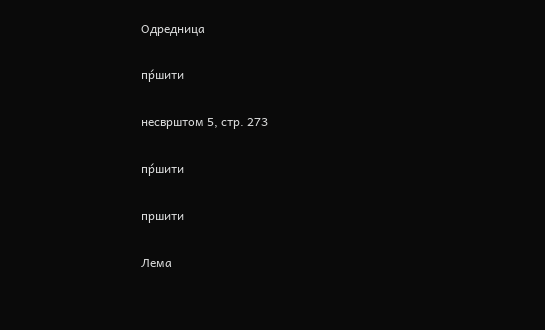Одредница

пр́шити

несврштом 5, стр. 273

пр́шити

пршити

Лема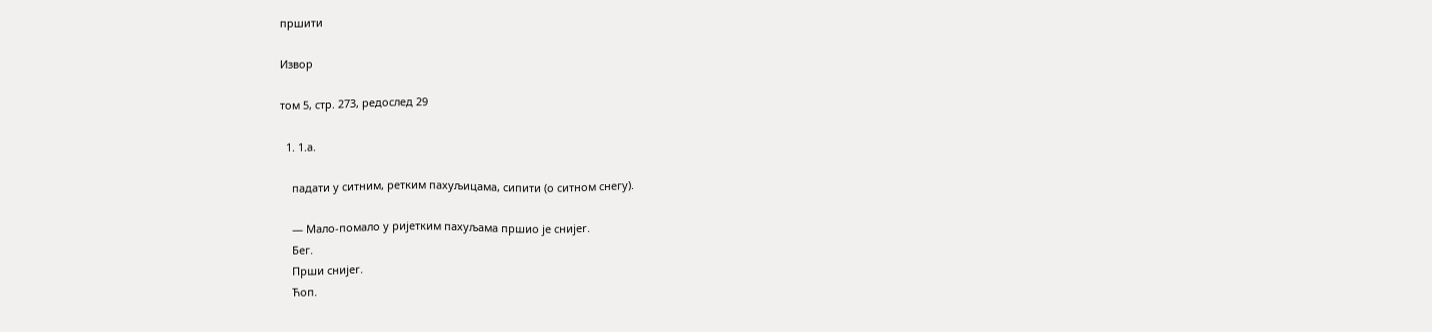пршити

Извор

том 5, стр. 273, редослед 29

  1. 1.а.

    падати у ситним, ретким пахуљицама, сипити (о ситном снегу).

    — Мало-помало у ријетким пахуљама пршио је снијеr.
    Бег.
    Прши снијеr.
    Ћоп.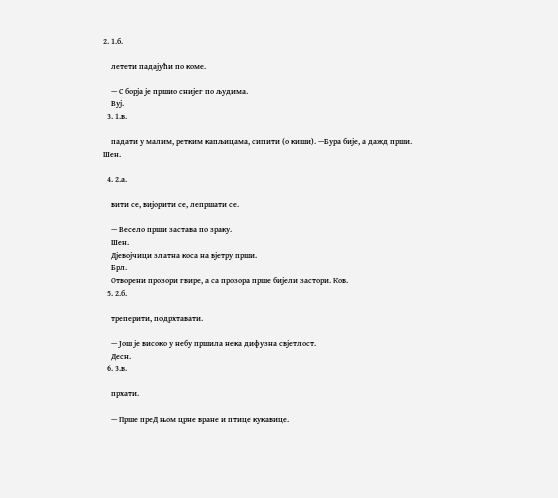2. 1.б.

    летети падајући по коме.

    — С борја је пршио снијег по људима.
    Вуј.
  3. 1.в.

    падати у малим, ретким капљицама, сипити (о киши). —Бура бије, а дажд прши. Шен.

  4. 2.а.

    вити се, вијорити се, лепршати се.

    — Весело прши застава по зраку.
    Шен.
    Дјевојчици златна коса на вјетру прши.
    Брл.
    Отворени прозори гвире, а са прозора прше бијели застори. Ков.
  5. 2.б.

    треперити, подрхтавати.

    — Још је високо у небу пршила нека дифузна свјетлост.
    Десн.
  6. 3.в.

    прхати.

    — Прше преД њом црне вране и птице кукавице.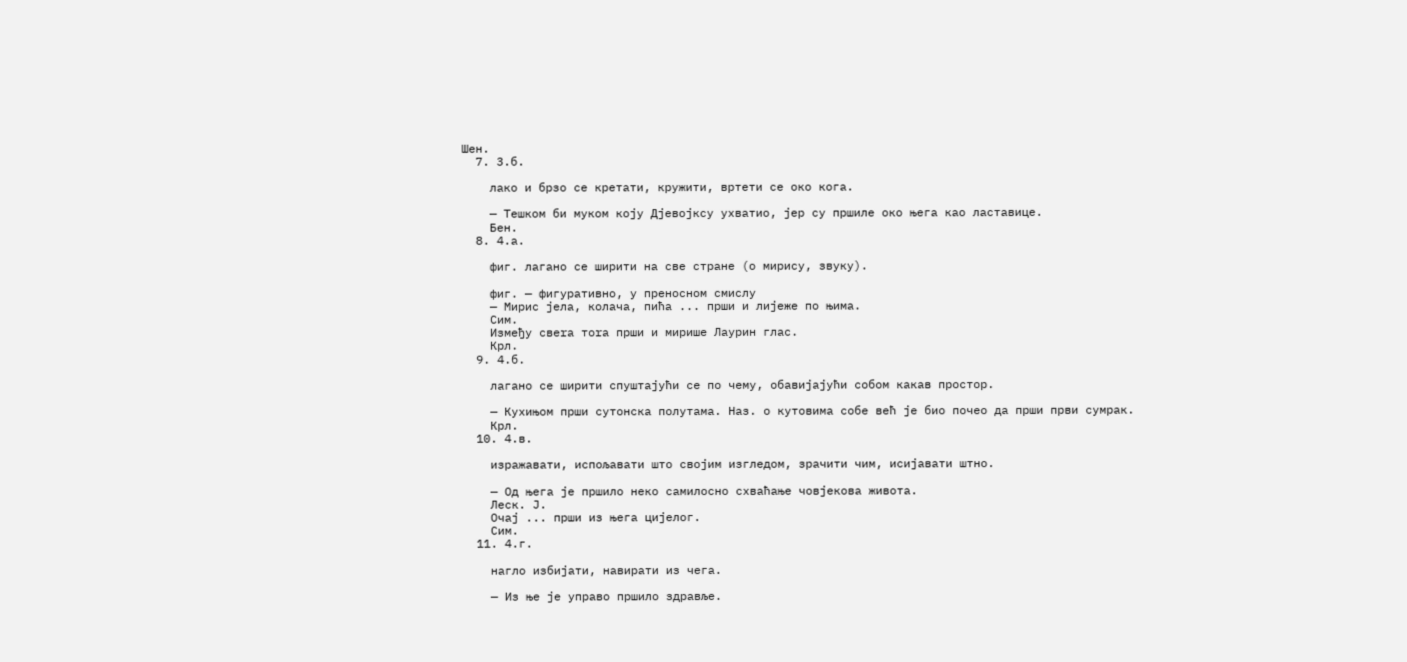Шен.
  7. 3.б.

    лако и брзо се кретати, кружити, вртети се око кога.

    — Тешком би муком коју Дјевојксу ухватио, јер су пршиле око њега као ластавице.
    Бен.
  8. 4.а.

    фиг. лагано се ширити на све стране (о мирису, звуку).

    фиг. — фигуративно, у преносном смислу
    — Мирис јела, колача, пића ... прши и лијеже по њима.
    Сим.
    Између свеrа тоrа прши и мирише Лаурин глас.
    Крл.
  9. 4.б.

    лагано се ширити спуштајући се по чему, обавијајући собом какав простор.

    — Кухињом прши сутонска полутама. Наз. о кутовима собе већ је био почео да прши први сумрак.
    Крл.
  10. 4.в.

    изражавати, испољавати што својим изгледом, зрачити чим, исијавати штно.

    — Од њега је пршило неко самилосно схваћање човјекова живота.
    Леск. Ј.
    Очај ... прши из њега цијелог.
    Сим.
  11. 4.г.

    нагло избијати, навирати из чега.

    — Из ње је управо пршило здравље.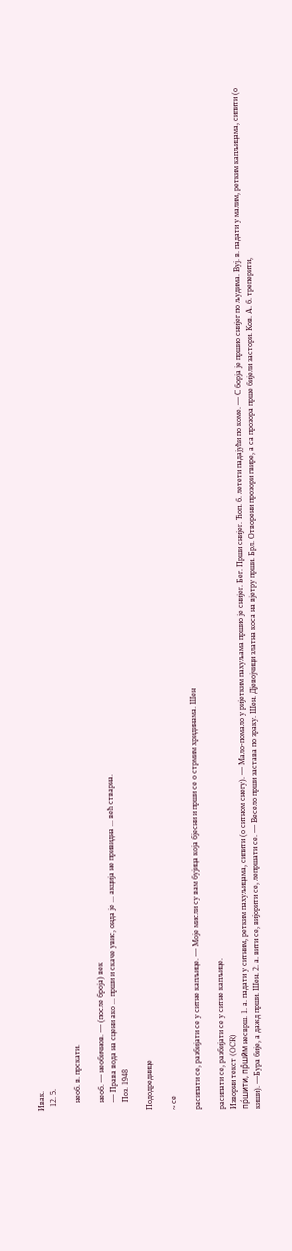Ивак.
  12. 5.

    необ. в. прскати.

    необ. — необичнов. — (после броја) век
    — Права вода на сцени ако ... прши и скаче увис, онда је ... акција не привидна ... већ стварна.
    Поз. 1948

Пододреднице

~ се

расипати се, разбијати се у ситне капљице. — Моје мисли су вам бујица која бјесни и прши се о стрмим хридинама. Шен

расипати се, разбијати се у ситне капљице.
Изворни текст (OCR)
пр́шити, пр̑шӣм несврш. 1. а. падати у ситним, ретким пахуљицама, сипити (о ситном снегу). — Мало-помало у ријетким пахуљама пршио је снијеr. Бег. Прши снијеr. Ћоп. б. летети падајући по коме. — С борја је пршио снијег по људима. Вуј. в. падати у малим, ретким капљицама, сипити (о киши). —Бура бије, а дажд прши. Шен. 2. а. вити се, вијорити се, лепршати се. — Весело прши застава по зраку. Шен. Дјевојчици златна коса на вјетру прши. Брл. Отворени прозори гвире, а са прозора прше бијели застори. Ков. А. б. треперити,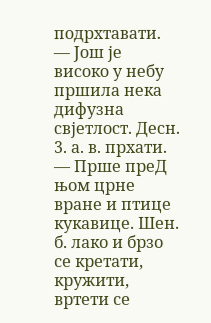подрхтавати. — Још је високо у небу пршила нека дифузна свјетлост. Десн. 3. а. в. прхати. — Прше преД њом црне вране и птице кукавице. Шен. б. лако и брзо се кретати, кружити, вртети се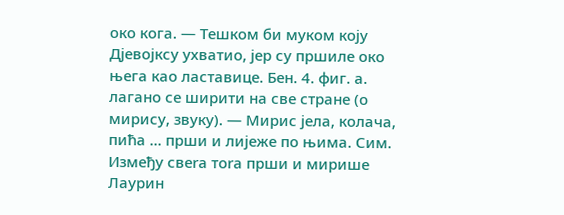око кога. — Тешком би муком коју Дјевојксу ухватио, јер су пршиле око њега као ластавице. Бен. 4. фиг. а. лагано се ширити на све стране (о мирису, звуку). — Мирис јела, колача, пића ... прши и лијеже по њима. Сим. Између свеrа тоrа прши и мирише Лаурин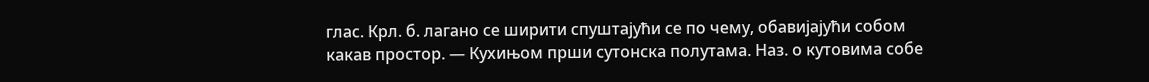глас. Крл. б. лагано се ширити спуштајући се по чему, обавијајући собом какав простор. — Кухињом прши сутонска полутама. Наз. о кутовима собе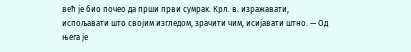већ је био почео да прши први сумрак. Крл. в. изражавати, испољавати што својим изгледом, зрачити чим, исијавати штно. — Од њега је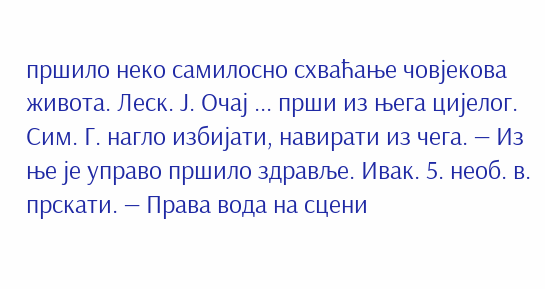пршило неко самилосно схваћање човјекова живота. Леск. Ј. Очај ... прши из њега цијелог. Сим. Г. нагло избијати, навирати из чега. — Из ње је управо пршило здравље. Ивак. 5. необ. в. прскати. — Права вода на сцени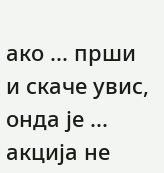ако ... прши и скаче увис, онда је ... акција не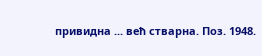привидна ... већ стварна. Поз. 1948.